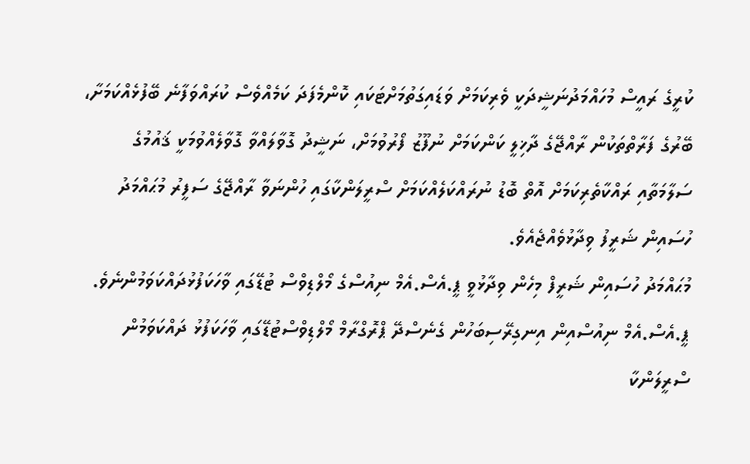ކުރީގެ ރައީސް މުހައްމަދުނަޝީދަކީ ވެރިކަމަށް ވަޑައިގަތުމަށްޓަކައި ކޮންމެފަދަ ކަމެއްވެސް ކުރައްވަފާނެ ބޭފުޅެއްކަމަށާ، ބޭރުގެ ފަރާތްތަކުން ރާއްޖޭގެ ދާޚިލީ ކަންކަމަށް ނުފޫޒު ފޯރުވުމަށް، ނަޝީދު ގޮވާލައްވާ ގޮވާލެއްވުމަކީ ޤައުމުގެ ސަލާމަތާއި ރައްކާތެރިކަމަށް އޮތް ބޮޑު ނުރައްކަލެއްކަމަށް ސްރީލަންކާގައި ހުންނަވާ ރާއްޖޭގެ ސަފީރު މުޙައްމަދު ހުސައިން ޝަރީފު ވިދާޅުވެއްޖެއެވެ.
މުޙައްމަދު ހުސައިން ޝަރީފް މިހެން ވިދާޅުވީ ޕީ.އެސް.އެމް ނިއުސްގެ މޯލްޑިވްސް ޓުޑޭގައި ވާހަކަފުޅުދައްކަވަމުންނެވެ.
ޕީ.އެސް.އެމް ނިއުސްއިން އިނގިރޭސިބަހުން ގެނެސްދޭ ޕްރޮގްރާމް މޯލްޑިވްސްޓުޑޭގައި ވާހަކަފުޅު ދައްކަވަމުން ސްރީލަންކާ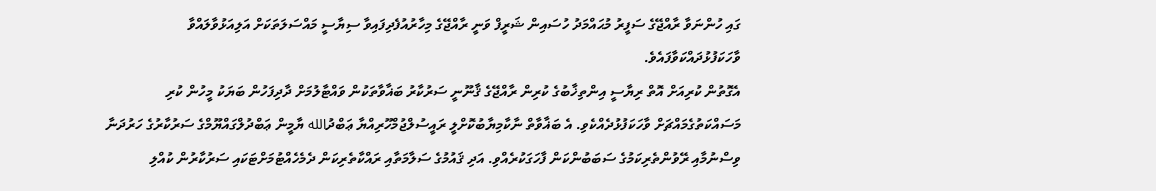ގައި ހުންނަވާ ރާއްޖޭގެ ސަފީރު މުޙައްމަދު ހުސައިން ޝަރީފް ވަނީ ރާއްޖޭގެ މިހާރުއުފެދިފައިވާ ސިޔާސީ މައްސަލަތަކަށް އަލިއަޅުވާލައްވާ ވާހަކަފުޅުދައްކަވާފައެވެ.
އެގޮތުން ކުރިއަށް އޮތް ރިޔާސީ އިންތިޚާބުގެ ކުރިން ރާއްޖޭގެ ޤާނޫނީ ސަރުކާރު ބަޣާވާތަކުން ވައްޓާލުމަށް ދާދިފަހުން ބަޔަކު މީހުން ކުރި މަސައްކަތުގެމައްޗަށް ވާހަކަފުޅުދެއްކެވި. އެ ބަޣާވާތް ނާކާމިޔާބުކޮށްލީ ރައީސުލްޖުމްހޫރިއްޔާ ޢަބްދުالله ޔާމީން ޢަބްދުލްގައްޔޫމްގެ ސަރުކާރުގެ ހަރުދަނާ ވިސްނުމާއި ރޭވުންތެރިކަމުގެ ސަބަބުންކަން ފާހަގަކުރެއްވި. އަދި ޤައުމުގެ ސަލާމަތާއި ރައްކާތެރިކަން ދެމެހެއްޓުމަށްޓަކައި ސަރުކާރުން ކުއްލި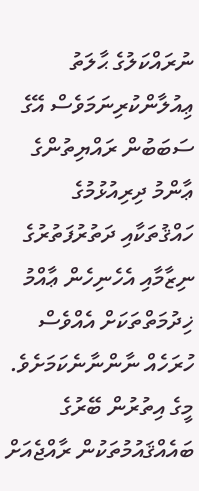ނުރައްކަލުގެ ޙާލަތު ޢިއުލާންކުރިނަމަވެސް އޭގެ ސަބަބުން ރައްޔިތުންގެ ޢާންމު ދިރިއުޅުމުގެ ހައްޤުތަކާއި ދަތުރުފަތުރުގެ ނިޒާމާއި އެހެނިހެން ޢާއްމު ޚިދުމަތްތަކަށް އެއްވެސް ހުރަހެއް ނާންނާނެކަމަށެވެ.
މީގެ އިތުރުން ބޭރުގެ ބައެއްޤައުމުތަކުން ރާއްޖެއަށް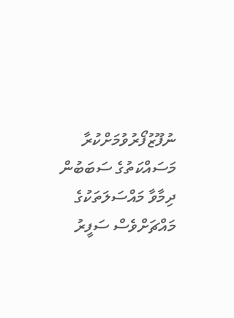ނުފޫޒުފޯރުވުމަށްކުރާ މަސައްކަތުގެ ސަބަބުން ދިމާވާ މައްސަލަތަކުގެ މައްޗަށްވެސް ސަފީރު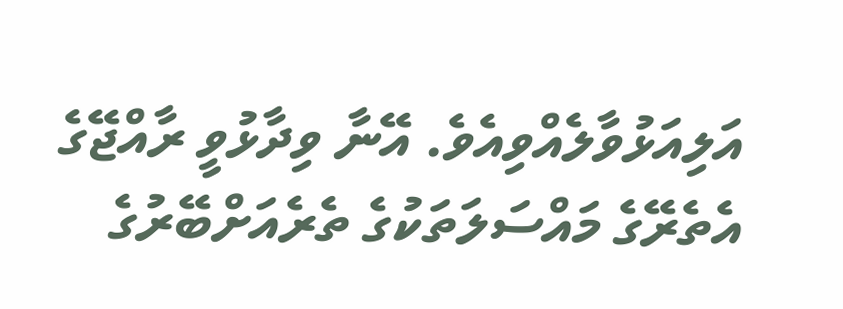އަލިއަޅުވާލެއްވިއެވެ. އޭނާ ވިދާޅުވީ ރާއްޖޭގެ އެތެރޭގެ މައްސަލަތަކުގެ ތެރެއަށްބޭރުގެ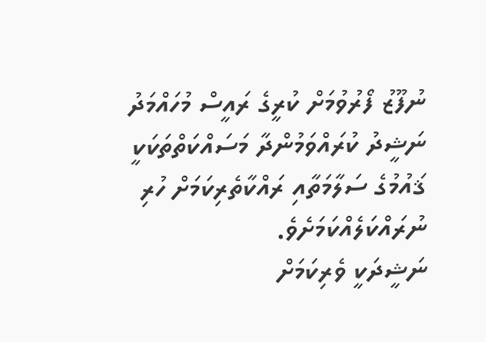ނުފޫޒު ފޯރުވުމަށް ކުރީގެ ރައީސް މުހައްމަދު ނަޝީދު ކުރައްވަމުންދާ މަސައްކަތްތަކަކީ ޤައުމުގެ ސަލާމަތާއި ރައްކާތެރިކަމަށް ހުރި ނުރައްކަލެއްކަމަށެވެ.
ނަޝީދަކީ ވެރިކަމަށް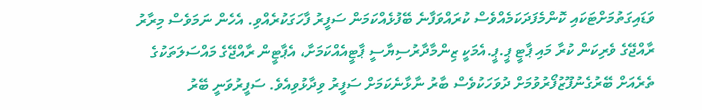ވަޑައިގަތުމަށްޓަކައި ކޮންމެފަދަކަމެއްވެސް ކުރައްވަފާނެ ބޭފުޅެއްކަމަން ސަފީރު ފާހަގަކުރެއްވި. އެހެން ނަމަވެސް މިރާރު ރާއްޖޭގެ ވެރިކަން ކުރާ މައި ޕާޓީ ޕީ.ޕީ.އެމަކީ ޒިންމާދާރުސިޔާސީ ޕާޓީއެއްކަމަށާ، އެޕާޓީން ރާއްޖޭގެ މައްސަލަތަކުގެ ތެރެއަށް ބޭރުގެނުފޫޒުފޯރުވުމަށް ދުވަހަކުވެސް ބާރު ނާޅާނެކަމަށް ސަފީރު ވިދާޅުވިއެވެ. ސަފީރުވަނީ ބޭރު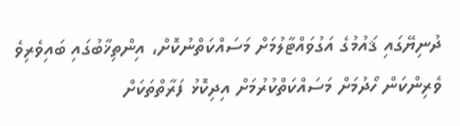ދުނިޔޭގައި ޤައުމުގެ އަގުވައްޓާލުމަށް މަސައްކަތްނުކޮށް، އިންތިޚާބުގައި ބައިވެރިވެ ވެރިންކަން ހޯދުމަށް މަސައްކަތްކުރުމަށް އިދިކޮޅު ފަރާތްތަކަށް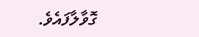ގޮވާލާފައެވެ.